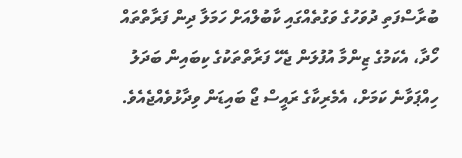ބުރާސްފަތި ދުވަހުގެ ވަގުތެއްގައި ކާބުލްއަށް ހަމަލާ ދިން ފަރާތްތައް ހޯދާ، އެކަމުގެ ޒިންމާ އުފުލަން ޖެހޭ ފަރާތްތަކުގެ ކިބައިން ބަދަލު ހިއްޕަވާނެ ކަމަށް، އެމެރިކާގެ ރައީސް ޖޯ ބައިޑަން ވިދާޅުވެއްޖެއެވެ.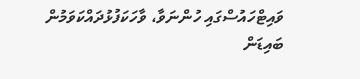ވައިޓްހައުސްގައި ހުންނަވާ، ވާހަކަފުޅުދައްކަވަމުން ބައިޑަން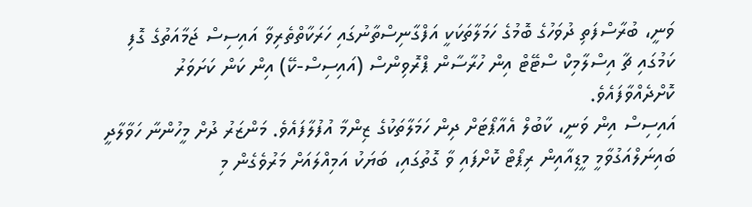ވަނީ، ބުރާސްފަތި ދުވަހުގެ ބޮމުގެ ހަމަލާތަކަކީ އަފްގާނިސްތާނުގައި ހަރަކާތްތެރިވާ އައިސިސް ޖަމާއަތުގެ ގޮފި ކަމުގައި ޗާ އިސްލާމިކް ސްޓޭޓް އިން ހުރާސާން ޕްރޮވިންސް (އައިސިސް-ކޭ) އިން ކަން ކަށަވަރު ކޮށްދެއްވާފައެވެ.
އައިސިސް އިން ވަނީ، ކާބުލް އެއާޕޯޓަށް ދިން ހަމަލާތަކުގެ ޒިންމާ އުފުލާފައެވެ. މަންޒަރު ދުށް މީހުންނާ ހަވާލާދީ ބައިނަލްއަގުވާމީ މީޑިއާއިން ރިޕޯޓް ކޮށްފައި ވާ ގޮތުގައި، ބަޔަކު އަމިއްލައަށް މަރުވެގެން މި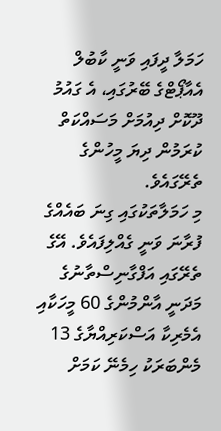ހަމަލާ ދީފައި ވަނީ ކާބުލް އެއާޕޯޓްގެ ބޭރުގައި، އެ ގައުމު ދޫކޮށް ދިއުމަށް މަސައްކަތް ކުރަމުން ދިޔަ މީހުންގެ ތެރޭގައެވެ.
މި ހަމަލާތަކުގައި ގިނަ ބައެއްގެ ފުރާނަ ވަނީ ގެއްލިފައެވެ. އޭގެ ތެރޭގައި އަފްގާނިސްތާނުގެ މަދަނީ އާންމުންގެ 60 މީހަކާއި އެމެރިކާ އަސްކަރިއްޔާގެ 13 މެންބަރަކު ހިމެނޭ ކަމަށް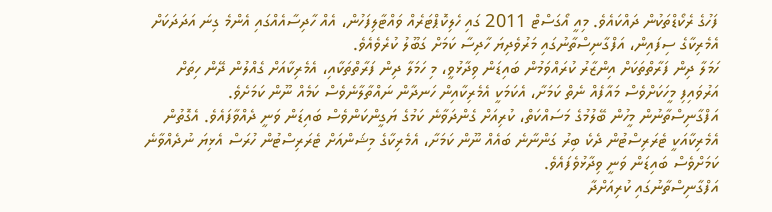ފަހުގެ ރެކޯޑްތަކުން ދައްކައެވެ. މިއީ އޯގަސްޓް 2011 ގައި ހެލިކޮޕްޓަރެއް ވައްޓާލިފަހުން، އެއް ހާދިސާއެއްގައި އެންމެ ގިނަ އަދަދަކަށް އެމެރިކާގެ ސިފައިން، އަފްގާނިސްތާނުގައި މަރުވެދިޔަ ހާދިސާ ކަމަށް ގަބޫލު ކުރެވެއެވެ.
ހަމަލާ ދިން ފަރާތްތަކަށް އިންޒާރު ކުރައްވަމުން ބައިޑަން ވިދާޅުވީ، މި ހަމަލާ ދިން ފަރާތްތަކާއި، އެމެރިކާއަށް ގެއްލުން ދޭން ހިތަށް އަރުވައިފި މީހަކަށްވެސް މައާފެއް ނެތް ކަމަށާ، އެކަމަކީ އެމެރިކާއިން ހަނދާން ނައްތާލާނެވެސް ކަމެއް ނޫން ކަމަށެވެ.
އަފްގާނިސްތާނުން މީހުން ބޭލުމުގެ މަސައްކަތް، ކުރިއަށް ގެންދަވާނެ ކަމުގެ ޔަގީންކަންވެސް ބައިޑަން ވަނީ ދެއްވާފައެވެ. އެގޮތުން އެމެރިކާއަކީ ޓެރަރިސްޓުން ދެކެ ބިރު ގަންނާނެ ބައެއް ނޫން ކަމަށާ، އެމެރިކާގެ މިޝަންއަށް ޓެރަރިސްޓުން ހުރަސް އެޅިޔަ ނުދެއްވާނެ ކަމަށްވެސް ބައިޑަން ވަނީ ވިދާޅުވެފައެވެ.
އަފްގާނިސްތާނުގައި ކުރިއަށްދާ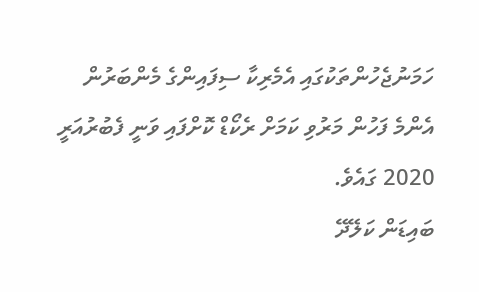ހަމަނުޖެހުންތަކުގައި އެމެރިކާ ސިފައިންގެ މެންބަރުން އެންމެ ފަހުން މަރުވި ކަމަށް ރެކޯޑް ކޮށްފައި ވަނީ ފެބުރުއަރީ 2020 ގައެވެ.
ބައިޑަން ކަލޭދޭ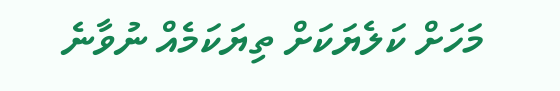މަހަށް ކަލެޔަކަށް ތިޔަކަމެއް ނުވާނެ